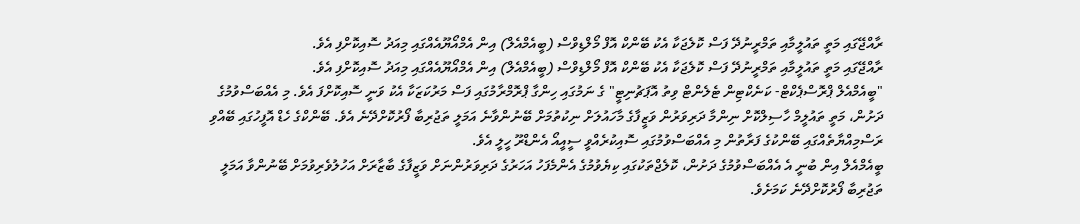ރާއްޖޭގައި މަތީ ތައުލީމާއި ތަމްރީނުދޭ ފަސް ކޮލެޖަކާ އެކު ބޭންކް އޮފް މޯލްޑިވްސް (ބީއެމްއެލް) އިން އެމްއޯޔޫއެއްގައި މިއަދު ސޮއިކޮށްފި އެވެ.
ރާއްޖޭގައި މަތީ ތައުލީމާއި ތަމްރީނުދޭ ފަސް ކޮލެޖަކާ އެކު ބޭންކް އޮފް މޯލްޑިވްސް (ބީއެމްއެލް) އިން އެމްއޯޔޫއެއްގައި މިއަދު ސޮއިކޮށްފި އެވެ.
"ބީއެމްއެލް ޕްރޮސްޕެކްޓް- ކަނެކްޓިން ޓެލެންޓް ވިތު އޮޕަޗުނިޓީ" ގެ ނަމުގައި ހިންގާ ޕްރޮމްރާމުގައި ފަސް މަރުކަޒަކާ އެކު ވަނީ ސޮއިކޮށްފަ އެވެ. މި އެއްބަސްވުމުގެ ދަށުން، މަތީ ތައުލީމް ހާސިލްކޮށް ނިންމާ ދަރިވަރުން ވަޒީފާގެ މާހައުލަށް ނިކުތުމަށް ބޭނުންވާނެ އަމަލީ ތަޖުރިބާ ފޯރުކޮށްދޭނެ އެވެ. ބޭންކްގެ ހެޑް އޮފީހުގައި ބޭއްވި ރަސްމިއްޔާތެއްގައި ބޭންކުގެ ފަރާތުން މި އެއްބަސްވުމުގައި ސޮއިކުރެއްވީ ސީއީއޯ އެންޑްރޫ ހީލީ އެވެ.
ބީއެމްއެލް އިން ބުނީ އެ އެއްބަސްވުމުގެ ދަށުން، ކޮލެޖްތަކުގައި ކިޔެވުމުގެ އެންމެފަހު އަހަރުގެ ދަރިވަރުންނަށް ވަޒީފާގެ ބާޒާރަށް އަހުލުވެރިވުމަށް ބޭނުންވާ އަމަލީ ތަޖުރިބާ ފޯރުކޮށްދޭނެ ކަމަށެވެ.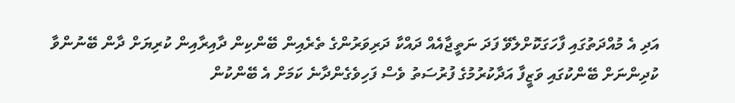އަދި އެ މުއްދަތުގައި ފާހަގަކޮށްލެވޭ ފަދަ ނަތީޖާއެއް ދައްކާ ދަރިވަރުންގެ ތެރެއިން ބޭންކިން ދާއިރާއިން ކުރިޔަށް ދާން ބޭނުންވާ ކުދިންނަށް ބޭންކުގައި ވަޒީފާ އަދާކުރުމުގެ ފުރުސަތު ވެސް ފަހިވެގެންދާނެ ކަމަށް އެ ބޭންކުން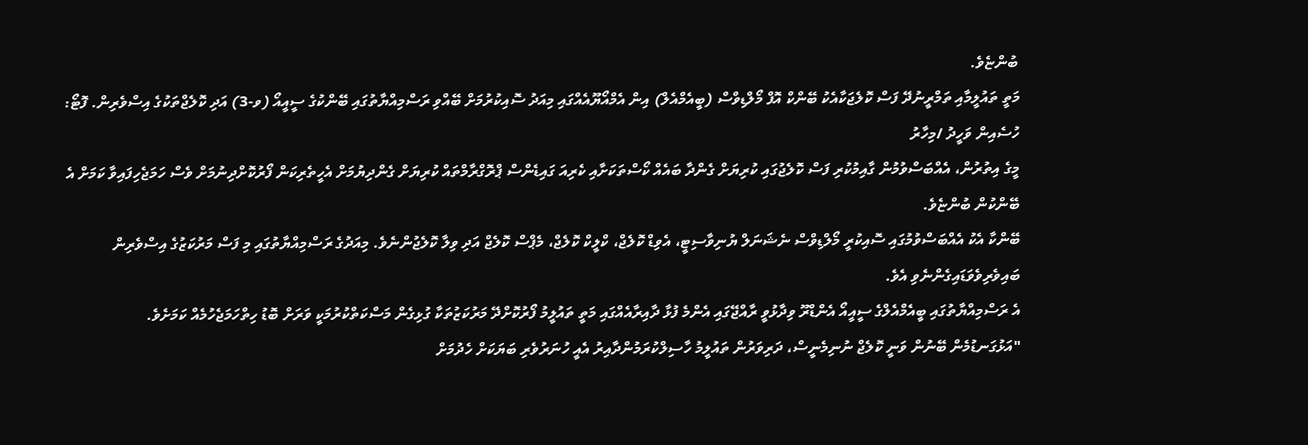ބުންޏެވެ.
މަތީ ތައުލީމާއި ތަމްރީނުދޭ ފަސް ކޮލެޖަކާއެކު ބޭންކް އޮފް މޯލްޑިވްސް (ބީއެމްއެލް) އިން އެމްއޯޔޫއެއްގައި މިއަދު ސޮއިކުރުމަށް ބޭއްވި ރަސްމިއްޔާތުގައި ބޭންކުގެ ސީއީއޯ (ވ-3) އަދި ކޮލެޖްތަކުގެ އިސްވެރިން. ފޮޓޯ: ހުސެއިން ވަހީދު /މިހާރު
މީގެ އިތުރުން، އެއްބަސްވުމުން ގާއިމުކުރި ފަސް ކޮލެޖުގައި ކުރިޔަށް ގެންދާ ބައެއް ކޯސްތަކަށާއި ކެރިއަ ގައިޑެންސް ޕްރޮގްރާމްތައް ކުރިޔަށް ގެންދިޔުމަށް އެހީތެރިކަން ފޯރުކޮށްދިނުމަށް ވެސް ހަމަޖެހިފައިވާ ކަމަށް އެ ބޭންކުން ބުންޏެވެ.
ބޭންކާ އެކު އެއްބަސްވުމުގައި ސޮއިކުރީ މޯލްޑިވްސް ނެޝަނަލް ޔުނިވާސިޓީ، އެވިޑް ކޮލެޖް، ކްލީކް ކޮލެޖް، މެޕްސް ކޮލެޖް އަދި ވިލާ ކޮލެޖުންނެވެ. މިއަދުގެ ރަސްމިއްޔާތުގައި މި ފަސް މަރުކަޒުގެ އިސްވެރިން ބައިވެރިވެވަޑައިގެންނެވި އެވެ.
އެ ރަސްމިއްޔާތުގައި ބީއެމްއެލްގެ ސީއީއޯ އެންޑްރޫ ވިދާޅުވީ ރާއްޖޭގައި އެންމެ ފުޅާ ދާއިރާއެއްގައި މަތީ ތައުލީމު ފޯރުކޮށްދޭ މަރުކަޒުތަކާ ގުޅިގެން މަސްކަތްކުރުމަކީ ވަރަށް ބޮޑު ހިތްހަމަޖެހުމެއް ކަމަށެވެ.
"އަޅުގަނޑުމެން ބޭނުން ވަނީ ކޮލެޖް ނުނިމެނީސް، ދަރިވަރުން ތައުލީމު ހާސިލްކުރަމުންދާއިރު އެއީ ހުނަރުވެރި ބަޔަކަށް ހެދުމަށް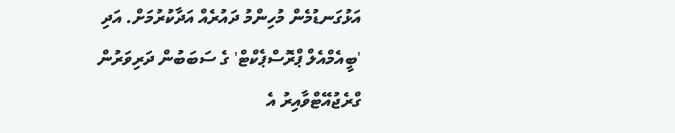އަޅުގަނޑުމެން މުހިންމު ދައުރެއް އަދާކުރުމަށް. އަދި 'ބީއެމްއެލް ޕްރޮސްޕެކްޓް' ގެ ސަބަބުން ދަރިވަރުން ގްރެޖުއޭޓްވާއިރު އެ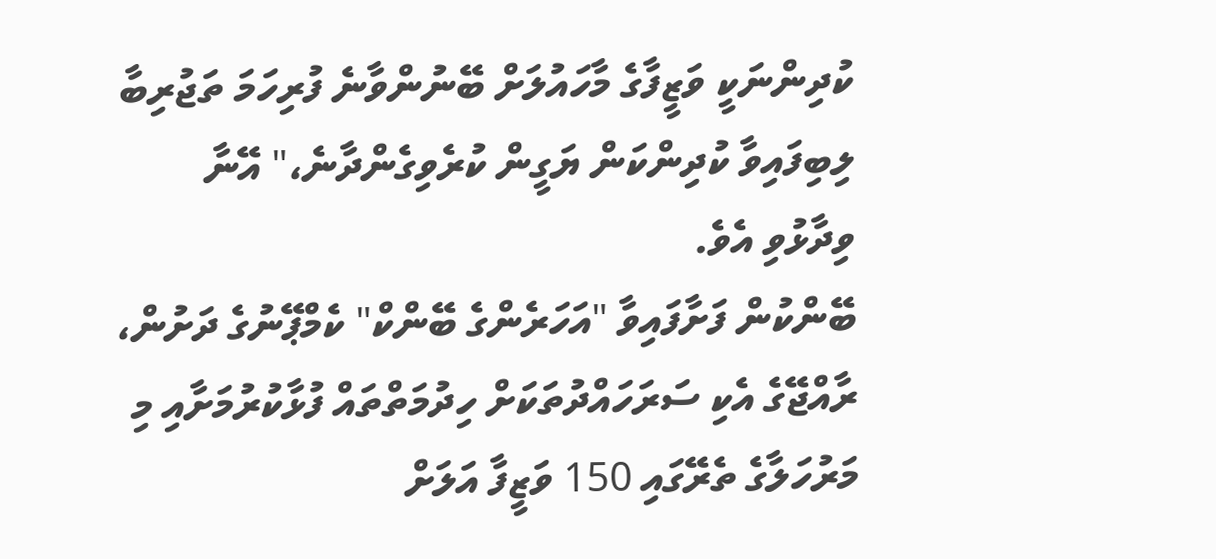ކުދިންނަކީ ވަޒީފާގެ މާހައުލަށް ބޭނުންވާނެ ފުރިހަމަ ތަޖުރިބާ ލިބިފައިވާ ކުދިންކަން ޔަގީން ކުރެވިގެންދާނެ،" އޭނާ ވިދާޅުވި އެވެ.
ބޭންކުން ފަށާފައިވާ "އަހަރެންގެ ބޭންކް" ކެމްޕޭނުގެ ދަށުން، ރާއްޖޭގެ އެކި ސަރަހައްދުތަކަށް ހިދުމަތްތައް ފުޅާކުރުމަށާއި މި މަރުހަލާގެ ތެރޭގައި 150 ވަޒީފާ އަލަށް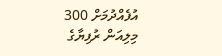އުފެއްދުމަށް 300 މިލިއަން ރުފިޔާގެ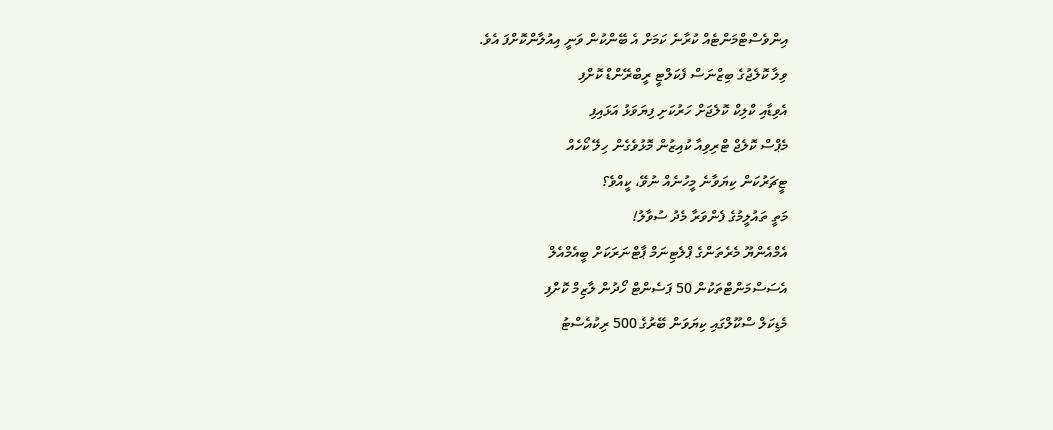އިންވެސްޓްމަންޓެއް ކުރާނެ ކަމަށް އެ ބޭންކުން ވަނީ އިއުލާންކޮށްފަ އެވެ.
ވިލާ ކޮލެޖުގެ ބިޒްނަސް ފެކަލްޓީ ރީބްރޭންޑް ކޮށްފި
އެވިޑާއި ކްލިކް ކޮލެޖަށް ހަރުކަށި ފިޔަވަޅު އަޅައިފި
މެޕްސް ކޮލެޖް ޓްރިވިއާ ކުއިޒުން މޮޅުވެގެން ހިލޭ ކޯހެއް
ޓީޗަރުކަން ކިޔަވާނެ މީހުނެއް ނުވޭ، ކީއްވެ؟
މަތީ ތައުލީމުގެ ފެންވަރާ މެދު ސުވާލު!
އެމްއެންޔޫ މެރެތަންގެ ޕްލެޓިނަމް ޕާޓްނަރަކަށް ބީއެމްއެލް
އެސަސްމަންޓްތަކުން 50 ޕަސެންޓް ހޯދުން ލާޒިމް ކޮށްފި
މެޑިކަލް ސްކޫލްގައި ކިޔަވަން ބޭރުގެ 500 ރިކުއެސްޓު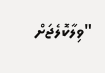"ވިލާކޮލެޖަށް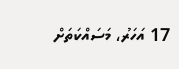17 އަހަރު، މަސައްކަތަށް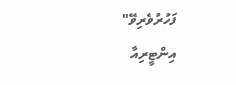ފަހުރުވެރިވޭ"
އިންޓީރިއާ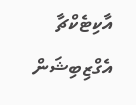އާކިޓެކްޗާ އެގްޒިބިޝަން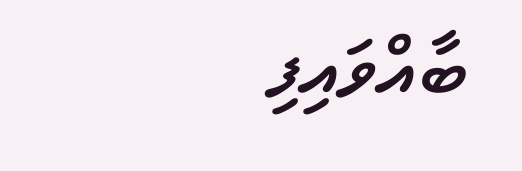ބާއްވައިފި